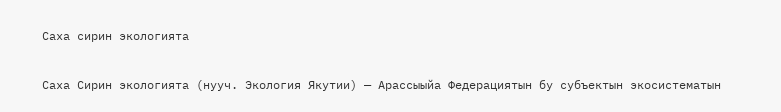Саха сирин экологията

Саха Сирин экологията (нууч. Экология Якутии) — Арассыыйа Федерациятын бу субъектын экосистематын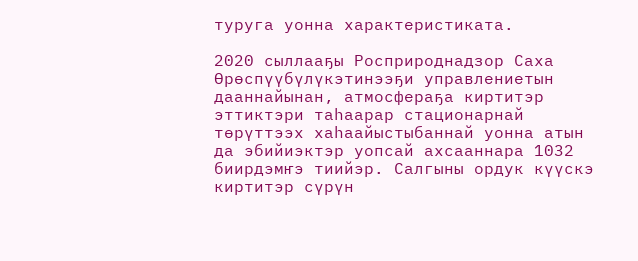туруга уонна характеристиката.

2020 сыллааҕы Росприроднадзор Саха Өрөспүүбүлүкэтинээҕи управлениетын дааннайынан, атмосфераҕа киртитэр эттиктэри таһаарар стационарнай төрүттээх хаһаайыстыбаннай уонна атын да эбийиэктэр уопсай ахсааннара 1032 биирдэмҥэ тиийэр. Салгыны ордук күүскэ киртитэр сүрүн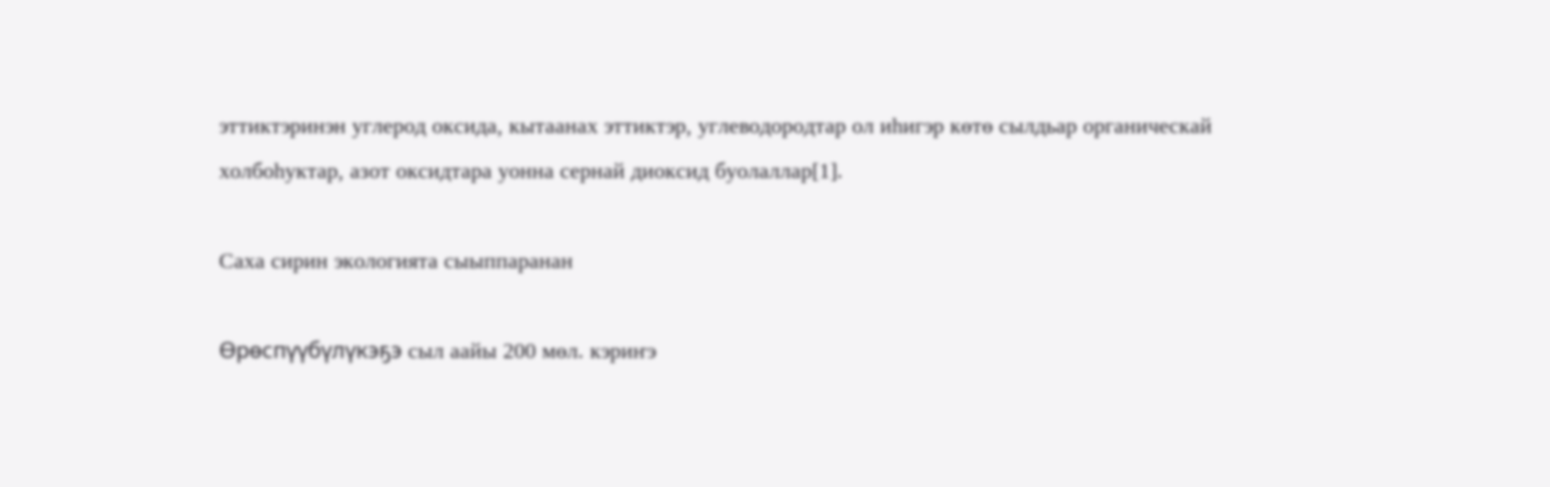эттиктэринэн углерод оксида, кытаанах эттиктэр, углеводородтар ол иһигэр көтө сылдьар органическай холбоһуктар, азот оксидтара уонна сернай диоксид буолаллар[1].

Саха сирин экологията сыыппаранан

Өрөспүүбүлүкэҕэ сыл аайы 200 мөл. кэриҥэ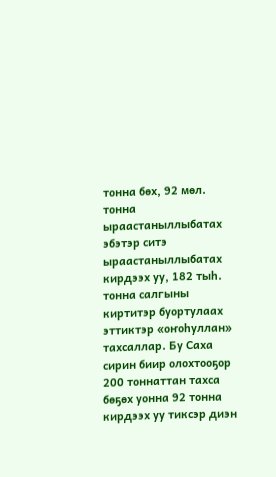тонна бөх, 92 мөл. тонна ыраастаныллыбатах эбэтэр ситэ ыраастаныллыбатах кирдээх уу, 182 тыһ. тонна салгыны киртитэр буортулаах эттиктэр «оҥоһуллан» тахсаллар. Бу Саха сирин биир олохтооҕор 200 тоннаттан тахса бөҕөх уонна 92 тонна кирдээх уу тиксэр диэн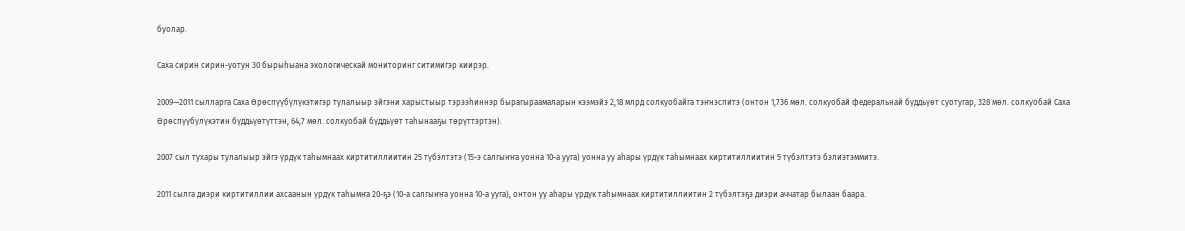буолар.

Саха сирин сирин-уотун 30 бырыһыана экологическай мониторинг ситимигэр киирэр.

2009—2011 сылларга Саха Өрөспүүбүлүкэтигэр тулалыыр эйгэни харыстыыр тэрээһиннэр бырагыраамаларын кээмэйэ 2,18 млрд солкуобайга тэҥнэспитэ (онтон 1,736 мөл. солкуобай федеральнай бүддьүөт суотугар, 328 мөл. солкуобай Саха Өрөспүүбүлүкэтин бүддьүөтүттэн, 64,7 мөл. солкуобай бүддьүөт таһынааҕы төрүттэртэн).

2007 сыл тухары тулалыыр эйгэ үрдүк таһымнаах киртитиллиитин 25 түбэлтэтэ (15-э салгыҥҥа уонна 10-а ууга) уонна уу аһары үрдүк таһымнаах киртитиллиитин 5 түбэлтэтэ бэлиэтэммитэ.

2011 сылга диэри киртитиллии ахсаанын үрдүк таһымҥа 20-ҕэ (10-а салгыҥҥа уонна 10-а ууга), онтон уу аһары үрдүк таһымнаах киртитиллиитин 2 түбэлтэҕэ диэри аччатар былаан баара.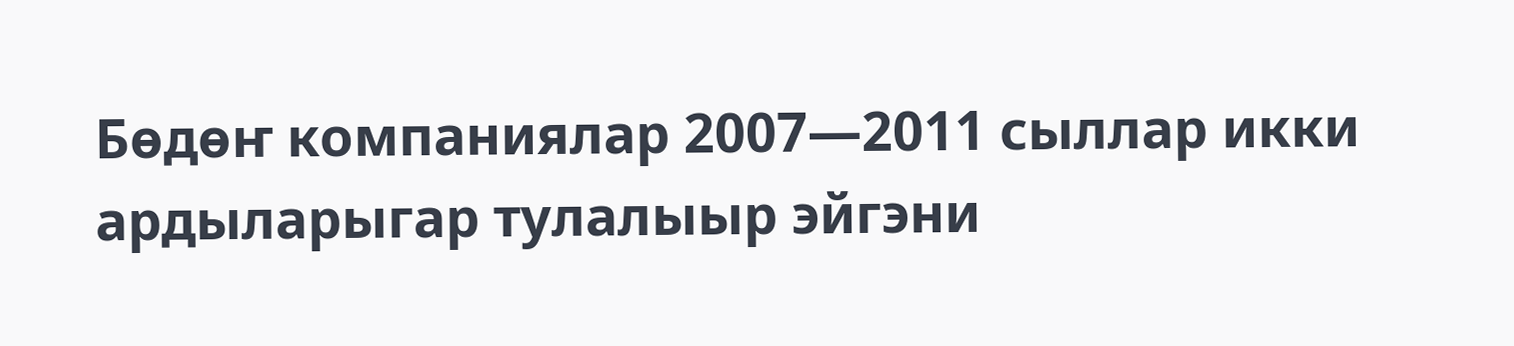Бөдөҥ компаниялар 2007—2011 сыллар икки ардыларыгар тулалыыр эйгэни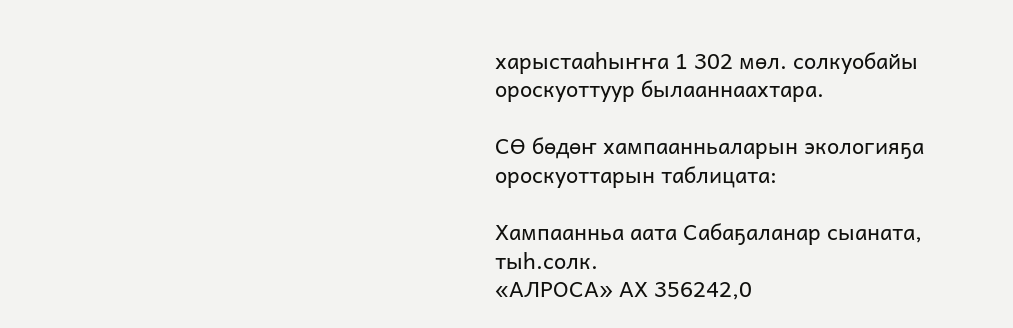харыстааһыҥҥа 1 302 мөл. солкуобайы ороскуоттуур былааннаахтара.

СӨ бөдөҥ хампаанньаларын экологияҕа ороскуоттарын таблицата:

Хампаанньа аата Сабаҕаланар сыаната, тыһ.солк.
«АЛРОСА» АХ 356242,0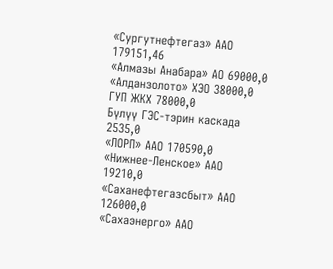«Сургутнефтегаз» ААО 179151,46
«Алмазы Анабара» АО 69000,0
«Алданзолото» ХЭО 38000,0
ГУП ЖКХ 78000,0
Бүлүү ГЭС-тэрин каскада 2535,0
«ЛОРП» ААО 170590,0
«Нижнее-Ленское» ААО 19210,0
«Саханефтегазсбыт» ААО 126000,0
«Сахаэнерго» ААО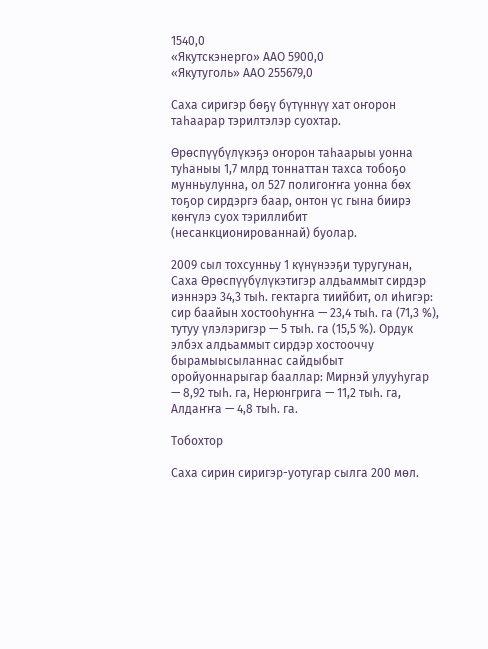1540,0
«Якутскэнерго» ААО 5900,0
«Якутуголь» ААО 255679,0

Саха сиригэр бөҕү бүтүннүү хат оҥорон таһаарар тэрилтэлэр суохтар.

Өрөспүүбүлүкэҕэ оҥорон таһаарыы уонна туһаныы 1,7 млрд тоннаттан тахса тобоҕо мунньулунна, ол 527 полигоҥҥа уонна бөх тоҕор сирдэргэ баар, онтон үс гына биирэ көҥүлэ суох тэриллибит (несанкционированнай) буолар.

2009 сыл тохсунньу 1 күнүнээҕи туругунан, Саха Өрөспүүбүлүкэтигэр алдьаммыт сирдэр иэннэрэ 34,3 тыһ. гектарга тиийбит, ол иһигэр: сир баайын хостооһуҥҥа — 23,4 тыһ. га (71,3 %), тутуу үлэлэригэр — 5 тыһ. га (15,5 %). Ордук элбэх алдьаммыт сирдэр хостооччу бырамыысыланнас сайдыбыт оройуоннарыгар бааллар: Мирнэй улууһугар — 8,92 тыһ. га, Нерюнгрига — 11,2 тыһ. га, Алдаҥҥа — 4,8 тыһ. га.

Тобохтор

Саха сирин сиригэр-уотугар сылга 200 мөл.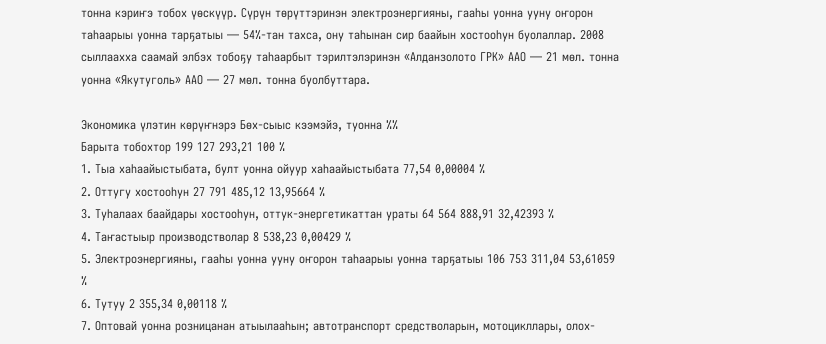тонна кэриҥэ тобох үөскүүр. Сүрүн төрүттэринэн электроэнергияны, гааһы уонна ууну оҥорон таһаарыы уонна тарҕатыы — 54%-тан тахса, ону таһынан сир баайын хостооһун буолаллар. 2008 сыллаахха саамай элбэх тобоҕу таһаарбыт тэрилтэлэринэн «Алданзолото ГРК» ААО — 21 мөл. тонна уонна «Якутуголь» ААО — 27 мөл. тонна буолбуттара.

Экономика үлэтин көрүҥнэрэ Бөх-сыыс кээмэйэ, туонна %%
Барыта тобохтор 199 127 293,21 100 %
1. Тыа хаһаайыстыбата, булт уонна ойуур хаһаайыстыбата 77,54 0,00004 %
2. Оттугу хостооһун 27 791 485,12 13,95664 %
3. Туһалаах баайдары хостооһун, оттук-энергетикаттан ураты 64 564 888,91 32,42393 %
4. Таҥастыыр производстволар 8 538,23 0,00429 %
5. Электроэнергияны, гааһы уонна ууну оҥорон таһаарыы уонна тарҕатыы 106 753 311,04 53,61059 %
6. Тутуу 2 355,34 0,00118 %
7. Оптовай уонна розницанан атыылааһын; автотранспорт средстволарын, мотоцикллары, олох-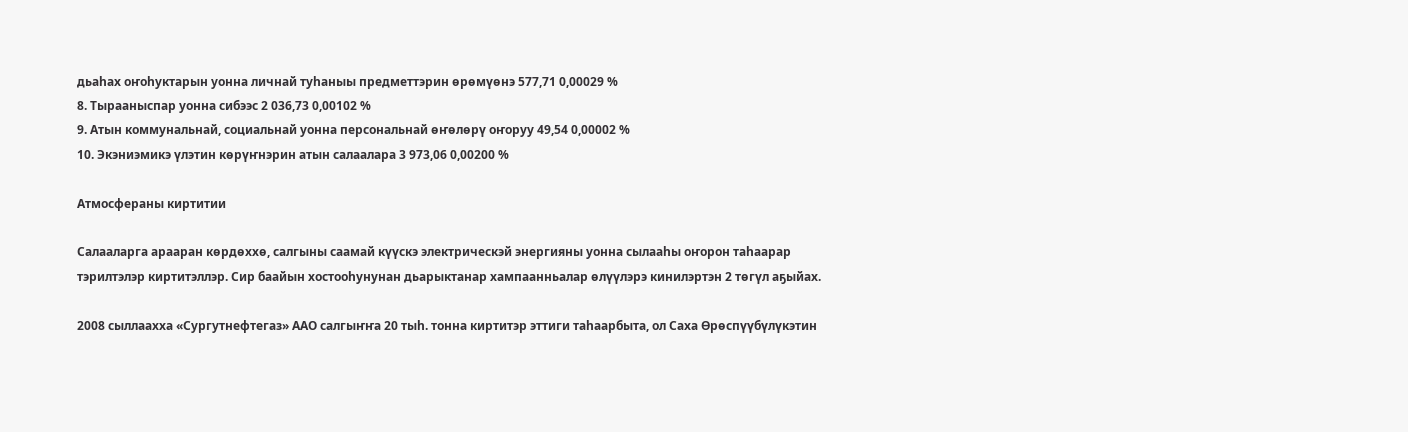дьаһах оҥоһуктарын уонна личнай туһаныы предметтэрин өрөмүөнэ 577,71 0,00029 %
8. Тырааныспар уонна сибээс 2 036,73 0,00102 %
9. Атын коммунальнай, социальнай уонна персональнай өҥөлөрү оҥоруу 49,54 0,00002 %
10. Экэниэмикэ үлэтин көрүҥнэрин атын салаалара 3 973,06 0,00200 %

Атмосфераны киртитии

Салааларга арааран көрдөххө, салгыны саамай күүскэ электрическэй энергияны уонна сылааһы оҥорон таһаарар тэрилтэлэр киртитэллэр. Сир баайын хостооһунунан дьарыктанар хампаанньалар өлүүлэрэ кинилэртэн 2 төгүл аҕыйах.

2008 сыллаахха «Сургутнефтегаз» ААО салгыҥҥа 20 тыһ. тонна киртитэр эттиги таһаарбыта, ол Саха Өрөспүүбүлүкэтин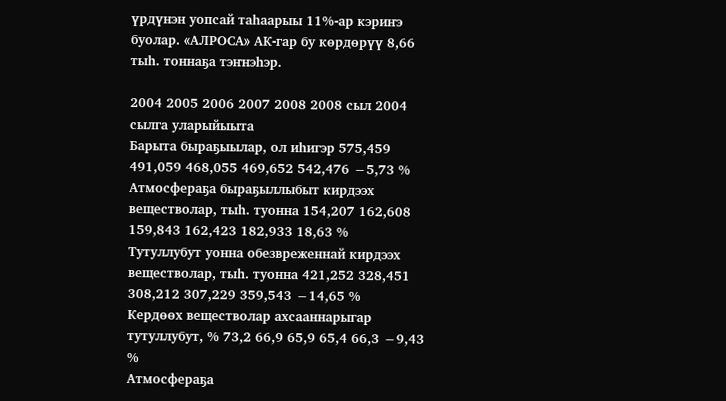үрдүнэн уопсай таһаарыы 11%-ар кэриҥэ буолар. «АЛРОСА» АК-гар бу көрдөрүү 8,66 тыһ. тоннаҕа тэҥнэһэр.

2004 2005 2006 2007 2008 2008 сыл 2004 сылга уларыйыыта
Барыта быраҕыылар, ол иһигэр 575,459 491,059 468,055 469,652 542,476 −5,73 %
Атмосфераҕа быраҕыллыбыт кирдээх веществолар, тыһ. туонна 154,207 162,608 159,843 162,423 182,933 18,63 %
Тутуллубут уонна обезвреженнай кирдээх веществолар, тыһ. туонна 421,252 328,451 308,212 307,229 359,543 −14,65 %
Кердөөх веществолар ахсааннарыгар тутуллубут, % 73,2 66,9 65,9 65,4 66,3 −9,43 %
Атмосфераҕа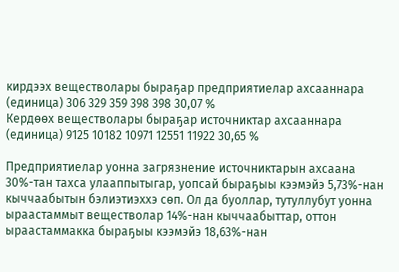кирдээх веществолары быраҕар предприятиелар ахсааннара (единица) 306 329 359 398 398 30,07 %
Кердөөх веществолары быраҕар источниктар ахсааннара (единица) 9125 10182 10971 12551 11922 30,65 %

Предприятиелар уонна загрязнение источниктарын ахсаана 30%-тан тахса улааппытыгар, уопсай быраҕыы кээмэйэ 5,73%-нан кыччаабытын бэлиэтиэххэ сөп. Ол да буоллар, тутуллубут уонна ыраастаммыт веществолар 14%-нан кыччаабыттар, оттон ыраастаммакка быраҕыы кээмэйэ 18,63%-нан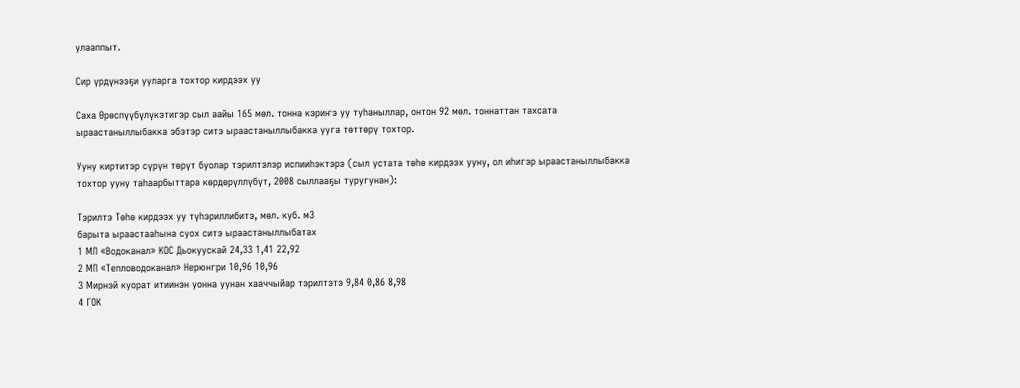улааппыт.

Сир үрдүнээҕи ууларга тохтор кирдээх уу

Саха Өрөспүүбүлүкэтигэр сыл аайы 165 мөл. тонна кэриҥэ уу туһаныллар, онтон 92 мөл. тоннаттан тахсата ыраастаныллыбакка эбэтэр ситэ ыраастаныллыбакка ууга төттөрү тохтор.

Ууну киртитэр сүрүн төрүт буолар тэрилтэлэр испииһэктэрэ (сыл устата төһө кирдээх ууну, ол иһигэр ыраастаныллыбакка тохтор ууну таһаарбыттара көрдөрүллүбүт, 2008 сыллааҕы туругунан):

Тэрилтэ Төһө кирдээх уу түһэриллибитэ, мөл. куб. м3
барыта ыраастааһына суох ситэ ыраастаныллыбатах
1 МП «Водоканал» КОС Дьокуускай 24,33 1,41 22,92
2 МП «Тепловодоканал» Нерюнгри 10,96 10,96
3 Мирнэй куорат итиинэн уонна уунан хааччыйар тэрилтэтэ 9,84 0,86 8,98
4 ГОК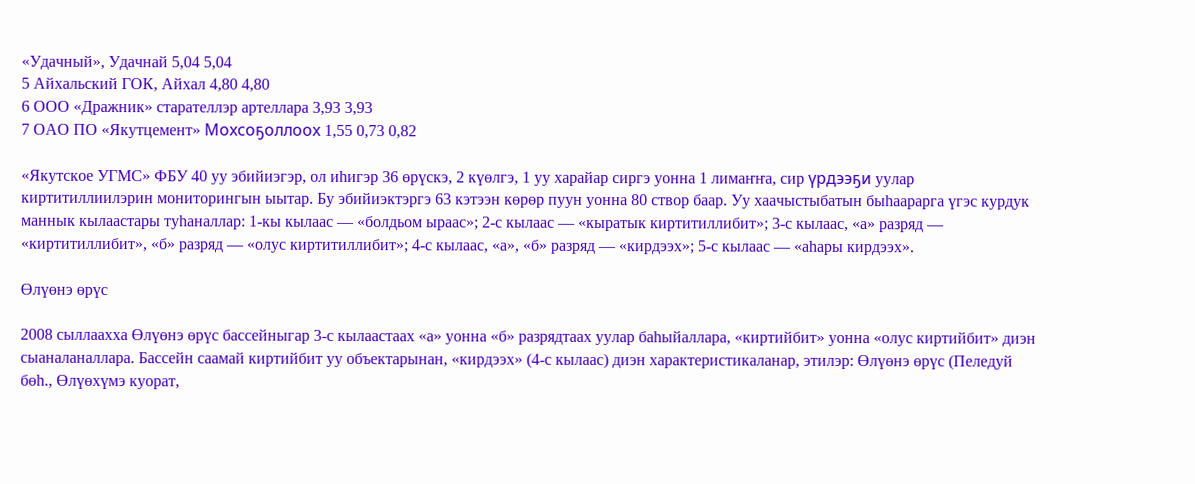«Удачный», Удачнай 5,04 5,04
5 Айхальский ГОК, Айхал 4,80 4,80
6 ООО «Дражник» старателлэр артеллара 3,93 3,93
7 ОАО ПО «Якутцемент» Мохсоҕоллоох 1,55 0,73 0,82

«Якутское УГМС» ФБУ 40 уу эбийиэгэр, ол иһигэр 36 өрүскэ, 2 күөлгэ, 1 уу харайар сиргэ уонна 1 лимаҥҥа, сир үрдээҕи уулар киртитиллиилэрин мониторингын ыытар. Бу эбийиэктэргэ 63 кэтээн көрөр пуун уонна 80 створ баар. Уу хаачыстыбатын быһаарарга үгэс курдук маннык кылаастары туһаналлар: 1-кы кылаас — «болдьом ыраас»; 2-с кылаас — «кыратык киртитиллибит»; 3-с кылаас, «а» разряд — «киртитиллибит», «б» разряд — «олус киртитиллибит»; 4-с кылаас, «а», «б» разряд — «кирдээх»; 5-с кылаас — «аһары кирдээх».

Өлүөнэ өрүс

2008 сыллаахха Өлүөнэ өрүс бассейныгар 3-с кылаастаах «а» уонна «б» разрядтаах уулар баһыйаллара, «киртийбит» уонна «олус киртийбит» диэн сыаналаналлара. Бассейн саамай киртийбит уу объектарынан, «кирдээх» (4-с кылаас) диэн характеристикаланар, этилэр: Өлүөнэ өрүс (Пеледуй бөһ., Өлүөхүмэ куорат,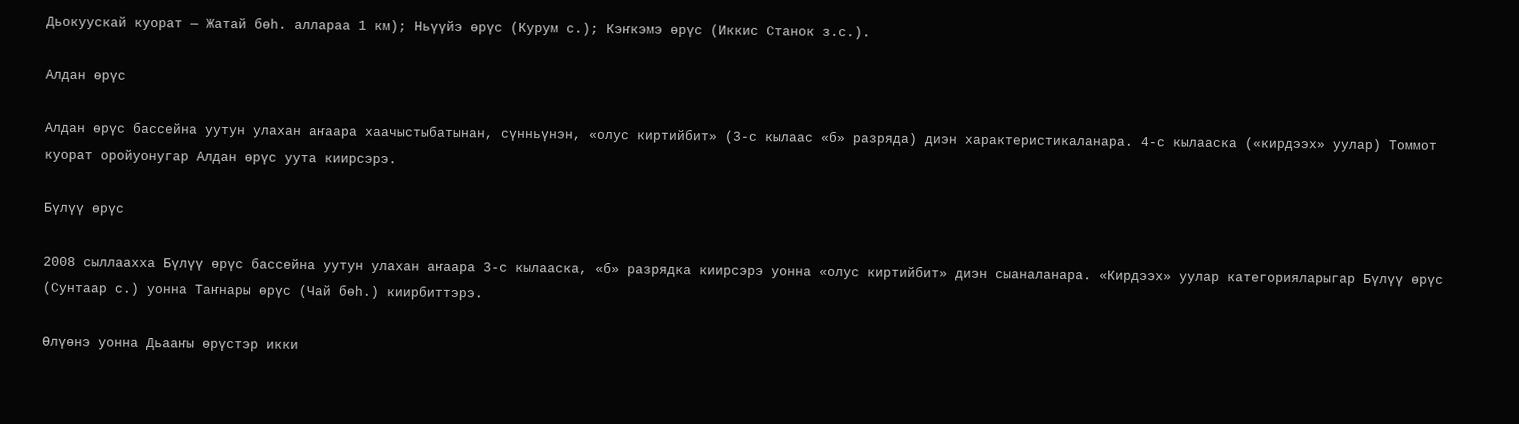Дьокуускай куорат — Жатай бөһ. аллараа 1 км); Ньүүйэ өрүс (Курум с.); Кэҥкэмэ өрүс (Иккис Станок з.с.).

Алдан өрүс

Алдан өрүс бассейна уутун улахан аҥаара хаачыстыбатынан, сүнньүнэн, «олус киртийбит» (3-с кылаас «б» разряда) диэн характеристикаланара. 4-с кылааска («кирдээх» уулар) Томмот куорат оройуонугар Алдан өрүс уута киирсэрэ.

Бүлүү өрүс

2008 сыллаахха Бүлүү өрүс бассейна уутун улахан аҥаара 3-с кылааска, «б» разрядка киирсэрэ уонна «олус киртийбит» диэн сыаналанара. «Кирдээх» уулар категорияларыгар Бүлүү өрүс (Сунтаар с.) уонна Таҥнары өрүс (Чай бөһ.) киирбиттэрэ.

Өлүөнэ уонна Дьааҥы өрүстэр икки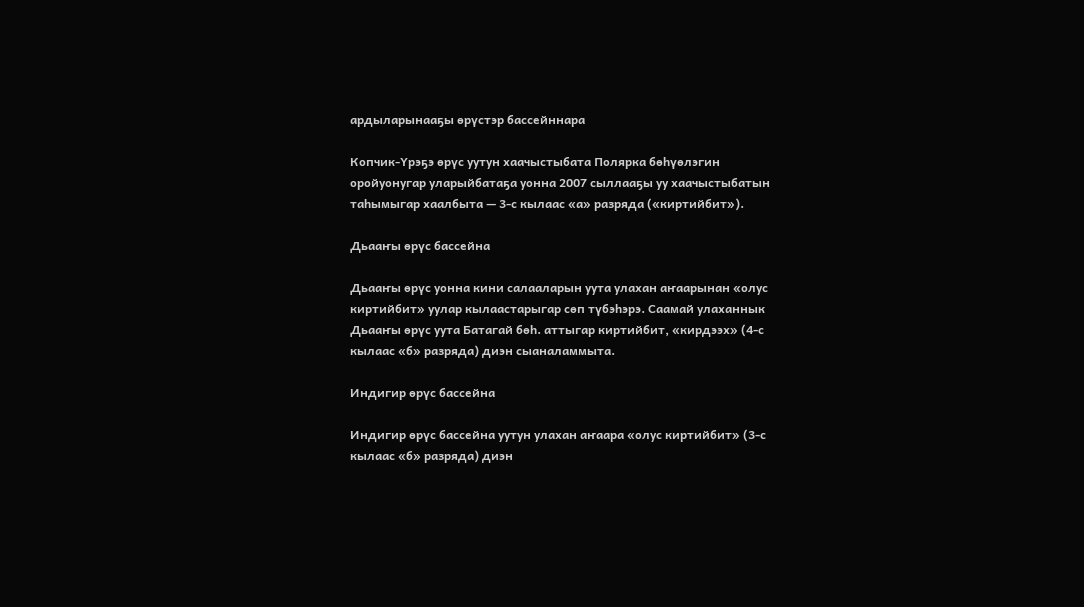ардыларынааҕы өрүстэр бассейннара

Копчик-Үрэҕэ өрүс уутун хаачыстыбата Полярка бөһүөлэгин оройуонугар уларыйбатаҕа уонна 2007 сыллааҕы уу хаачыстыбатын таһымыгар хаалбыта — 3-с кылаас «а» разряда («киртийбит»).

Дьааҥы өрүс бассейна

Дьааҥы өрүс уонна кини салааларын уута улахан аҥаарынан «олус киртийбит» уулар кылаастарыгар сөп түбэһэрэ. Саамай улаханнык Дьааҥы өрүс уута Батагай бөһ. аттыгар киртийбит, «кирдээх» (4-с кылаас «б» разряда) диэн сыаналаммыта.

Индигир өрүс бассейна

Индигир өрүс бассейна уутун улахан аҥаара «олус киртийбит» (3-с кылаас «б» разряда) диэн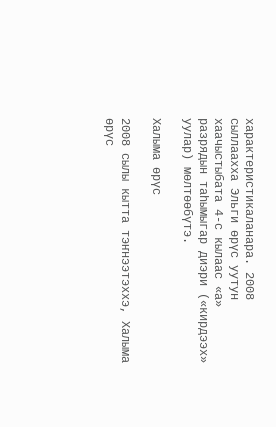характеристикаланара. 2008 сыллаахха Эльги өрүс уутун хаачыстыбата 4-с кылаас «а» разрядын таһымыгар диэри («кирдээх» уулар) мөлтөөбүтэ.

Халыма өрүс

2008 сылы кытта тэҥнээтэххэ, Халыма өрүс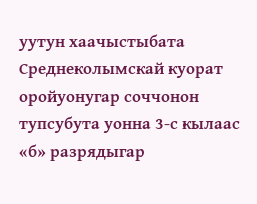уутун хаачыстыбата Среднеколымскай куорат оройуонугар соччонон тупсубута уонна 3-с кылаас «б» разрядыгар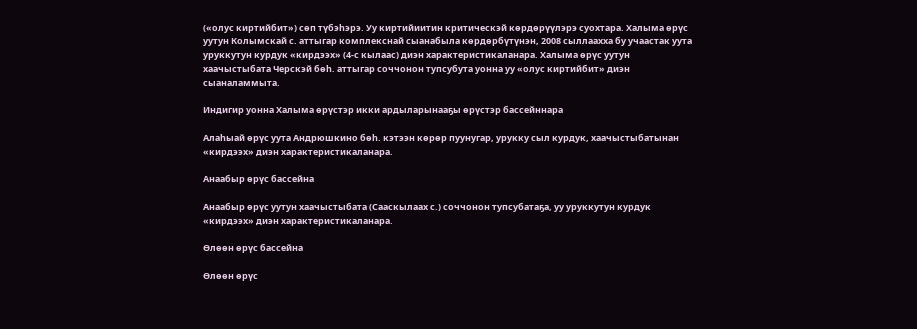(«олус киртийбит») сөп түбэһэрэ. Уу киртийиитин критическэй көрдөрүүлэрэ суохтара. Халыма өрүс уутун Колымскай с. аттыгар комплекснай сыанабыла көрдөрбүтүнэн, 2008 сыллаахха бу учаастак уута уруккутун курдук «кирдээх» (4-с кылаас) диэн характеристикаланара. Халыма өрүс уутун хаачыстыбата Черскэй бөһ. аттыгар соччонон тупсубута уонна уу «олус киртийбит» диэн сыаналаммыта.

Индигир уонна Халыма өрүстэр икки ардыларынааҕы өрүстэр бассейннара

Алаһыай өрүс уута Андрюшкино бөһ. кэтээн көрөр пуунугар, урукку сыл курдук, хаачыстыбатынан «кирдээх» диэн характеристикаланара.

Анаабыр өрүс бассейна

Анаабыр өрүс уутун хаачыстыбата (Сааскылаах с.) соччонон тупсубатаҕа, уу уруккутун курдук «кирдээх» диэн характеристикаланара.

Өлөөн өрүс бассейна

Өлөөн өрүс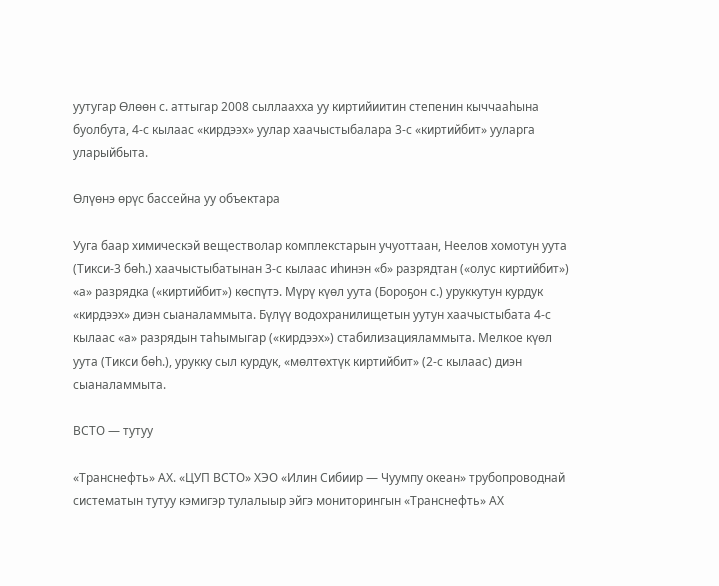уутугар Өлөөн с. аттыгар 2008 сыллаахха уу киртийиитин степенин кыччааһына буолбута, 4-с кылаас «кирдээх» уулар хаачыстыбалара 3-с «киртийбит» ууларга уларыйбыта.

Өлүөнэ өрүс бассейна уу объектара

Ууга баар химическэй веществолар комплекстарын учуоттаан, Неелов хомотун уута (Тикси-3 бөһ.) хаачыстыбатынан 3-с кылаас иһинэн «б» разрядтан («олус киртийбит») «а» разрядка («киртийбит») көспүтэ. Мүрү күөл уута (Бороҕон с.) уруккутун курдук «кирдээх» диэн сыаналаммыта. Бүлүү водохранилищетын уутун хаачыстыбата 4-с кылаас «а» разрядын таһымыгар («кирдээх») стабилизацияламмыта. Мелкое күөл уута (Тикси бөһ.), урукку сыл курдук, «мөлтөхтүк киртийбит» (2-с кылаас) диэн сыаналаммыта.

ВСТО — тутуу

«Транснефть» АХ. «ЦУП ВСТО» ХЭО «Илин Сибиир — Чуумпу океан» трубопроводнай систематын тутуу кэмигэр тулалыыр эйгэ мониторингын «Транснефть» АХ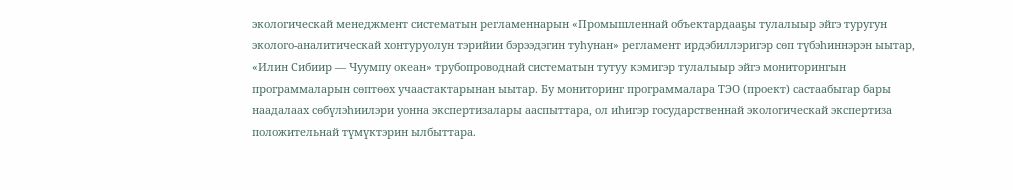экологическай менеджмент систематын регламеннарын «Промышленнай объектардааҕы тулалыыр эйгэ туругун эколого-аналитическай хонтуруолун тэрийии бэрээдэгин туһунан» регламент ирдэбиллэригэр сөп түбэһиннэрэн ыытар, «Илин Сибиир — Чуумпу океан» трубопроводнай систематын тутуу кэмигэр тулалыыр эйгэ мониторингын программаларын сөптөөх учаастактарынан ыытар. Бу мониторинг программалара ТЭО (проект) састаабыгар бары наадалаах сөбүлэһиилэри уонна экспертизалары ааспыттара, ол иһигэр государственнай экологическай экспертиза положительнай түмүктэрин ылбыттара.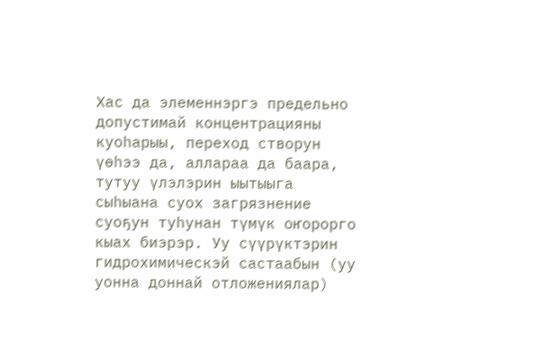Хас да элеменнэргэ предельно допустимай концентрацияны куоһарыы, переход створун үөһээ да, аллараа да баара, тутуу үлэлэрин ыытыыга сыһыана суох загрязнение суоҕун туһунан түмүк оҥорорго кыах биэрэр. Уу сүүрүктэрин гидрохимическэй састаабын (уу уонна доннай отложениялар)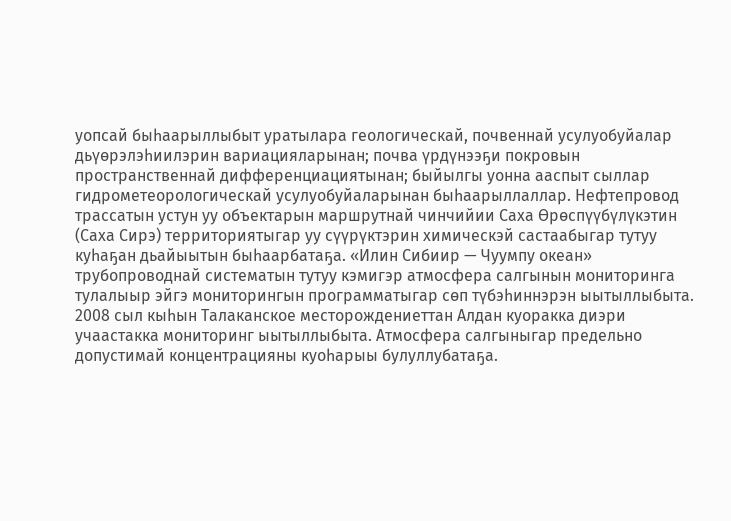уопсай быһаарыллыбыт уратылара геологическай, почвеннай усулуобуйалар дьүөрэлэһиилэрин вариацияларынан; почва үрдүнээҕи покровын пространственнай дифференциациятынан; быйылгы уонна ааспыт сыллар гидрометеорологическай усулуобуйаларынан быһаарыллаллар. Нефтепровод трассатын устун уу объектарын маршрутнай чинчийии Саха Өрөспүүбүлүкэтин (Саха Сирэ) территориятыгар уу сүүрүктэрин химическэй састаабыгар тутуу куһаҕан дьайыытын быһаарбатаҕа. «Илин Сибиир — Чуумпу океан» трубопроводнай систематын тутуу кэмигэр атмосфера салгынын мониторинга тулалыыр эйгэ мониторингын программатыгар сөп түбэһиннэрэн ыытыллыбыта. 2008 сыл кыһын Талаканское месторождениеттан Алдан куоракка диэри учаастакка мониторинг ыытыллыбыта. Атмосфера салгыныгар предельно допустимай концентрацияны куоһарыы булуллубатаҕа.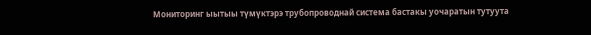Мониторинг ыытыы түмүктэрэ трубопроводнай система бастакы уочаратын тутуута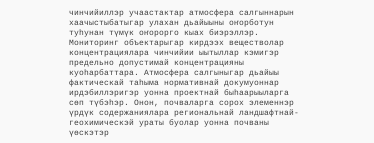чинчийиллэр учаастактар атмосфера салгыннарын хаачыстыбатыгар улахан дьайыыны оҥорботун туһунан түмүк оҥорорго кыах биэрэллэр. Мониторинг объектарыгар кирдээх веществолар концентрациялара чинчийии ыытыллар кэмигэр предельно допустимай концентрацияны куоһарбаттара. Атмосфера салгыныгар дьайыы фактическай таһыма нормативнай докумуоннар ирдэбиллэригэр уонна проектнай быһаарыыларга сөп түбэһэр. Онон, почваларга сорох элеменнэр үрдүк содержаниялара региональнай ландшафтнай-геохимическэй ураты буолар уонна почваны үөскэтэр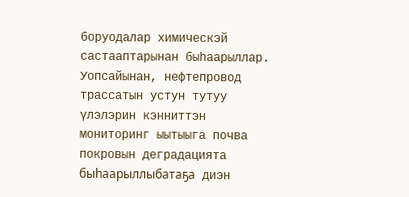боруодалар химическэй састааптарынан быһаарыллар. Уопсайынан, нефтепровод трассатын устун тутуу үлэлэрин кэнниттэн мониторинг ыытыыга почва покровын деградацията быһаарыллыбатаҕа диэн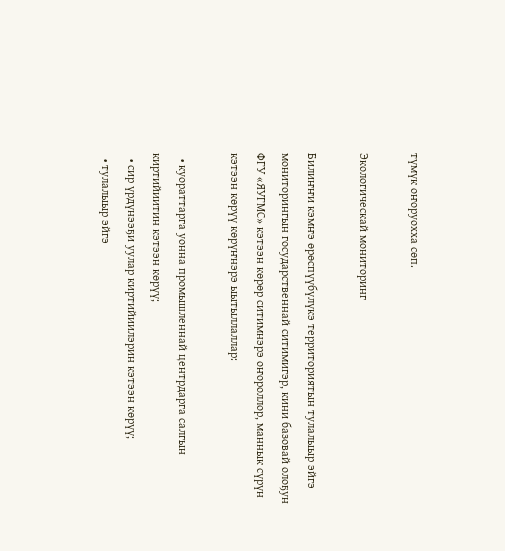түмүк оҥоруохха сөп.

Экологическай мониторинг

Билиҥҥи кэмҥэ өрөспүүбүлүкэ территориятын тулалыыр эйгэ мониторингын государственнай ситимигэр, кини базовай олоҕун ФГУ «ЯУГМС» кэтээн көрөр ситимнэрэ оҥороллор, маннык сүрүн кэтээн көрүү көрүҥнэрэ ыытыллаллар:

  • куораттарга уонна промышленнай центрдарга салгын киртийиитин кэтээн көрүү;
  • сир үрдүнээҕи уулар киртийиилэрин кэтээн көрүү;
  • тулалыыр эйгэ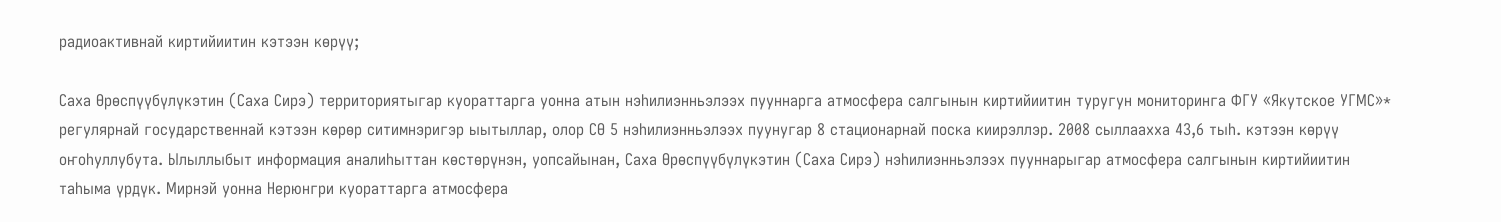радиоактивнай киртийиитин кэтээн көрүү;

Саха Өрөспүүбүлүкэтин (Саха Сирэ) территориятыгар куораттарга уонна атын нэһилиэнньэлээх пууннарга атмосфера салгынын киртийиитин туругун мониторинга ФГУ «Якутское УГМС»* регулярнай государственнай кэтээн көрөр ситимнэригэр ыытыллар, олор СӨ 5 нэһилиэнньэлээх пуунугар 8 стационарнай поска киирэллэр. 2008 сыллаахха 43,6 тыһ. кэтээн көрүү оҥоһуллубута. Ылыллыбыт информация аналиһыттан көстөрүнэн, уопсайынан, Саха Өрөспүүбүлүкэтин (Саха Сирэ) нэһилиэнньэлээх пууннарыгар атмосфера салгынын киртийиитин таһыма үрдүк. Мирнэй уонна Нерюнгри куораттарга атмосфера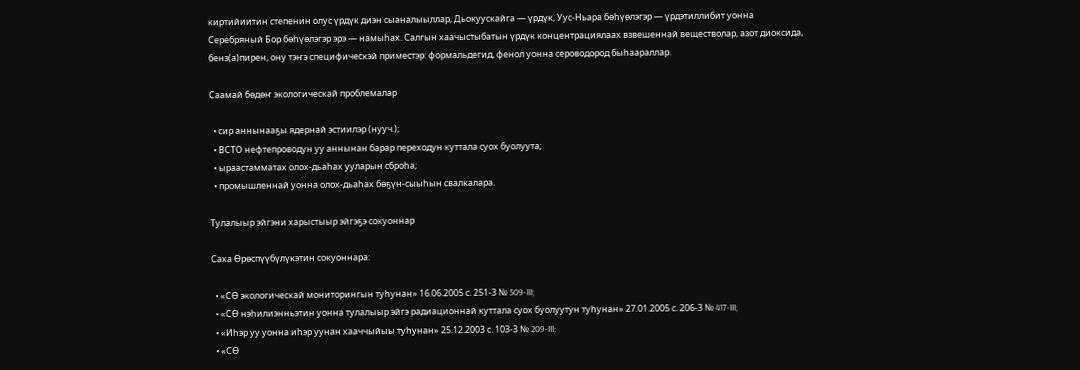киртийиитин степенин олус үрдүк диэн сыаналыыллар, Дьокуускайга — үрдүк, Уус-Ньара бөһүөлэгэр — үрдэтиллибит уонна Серебряный Бор бөһүөлэгэр эрэ — намыһах. Салгын хаачыстыбатын үрдүк концентрациялаах взвешеннай веществолар, азот диоксида, бенз(а)пирен, ону тэҥэ специфическэй приместэр: формальдегид, фенол уонна сероводород быһаараллар.

Саамай бөдөҥ экологическай проблемалар

  • сир аннынааҕы ядернай эстиилэр (нууч.);
  • ВСТО нефтепроводун уу аннынан барар переходун куттала суох буолуута;
  • ыраастамматах олох-дьаһах ууларын сброһа;
  • промышленнай уонна олох-дьаһах бөҕүн-сыыһын свалкалара.

Тулалыыр эйгэни харыстыыр эйгэҕэ сокуоннар

Саха Өрөспүүбүлүкэтин сокуоннара:

  • «СӨ экологическай мониторингын туһунан» 16.06.2005 с. 251-3 № 509-III;
  • «СӨ нэһилиэнньэтин уонна тулалыыр эйгэ радиационнай куттала суох буолуутун туһунан» 27.01.2005 с. 206-3 № 417-III;
  • «Иһэр уу уонна иһэр уунан хааччыйыы туһунан» 25.12.2003 с. 103-3 № 209-III;
  • «СӨ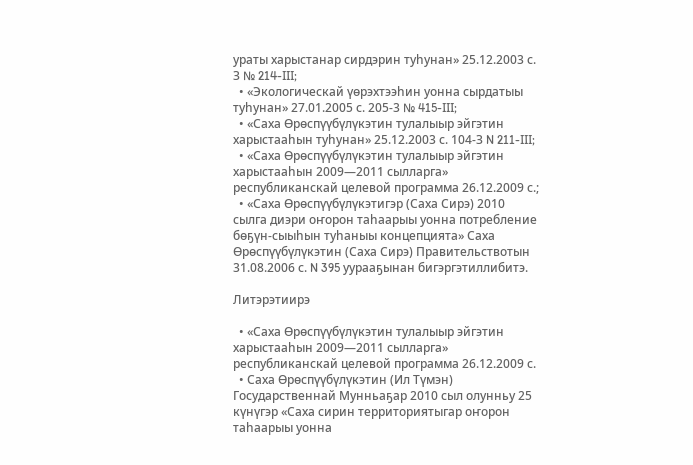ураты харыстанар сирдэрин туһунан» 25.12.2003 с. З № 214-III;
  • «Экологическай үөрэхтээһин уонна сырдатыы туһунан» 27.01.2005 с. 205-3 № 415-III;
  • «Саха Өрөспүүбүлүкэтин тулалыыр эйгэтин харыстааһын туһунан» 25.12.2003 с. 104-З N 211-III;
  • «Саха Өрөспүүбүлүкэтин тулалыыр эйгэтин харыстааһын 2009—2011 сылларга» республиканскай целевой программа 26.12.2009 с.;
  • «Саха Өрөспүүбүлүкэтигэр (Саха Сирэ) 2010 сылга диэри оҥорон таһаарыы уонна потребление бөҕүн-сыыһын туһаныы концепцията» Саха Өрөспүүбүлүкэтин (Саха Сирэ) Правительствотын 31.08.2006 с. N 395 уурааҕынан бигэргэтиллибитэ.

Литэрэтиирэ

  • «Саха Өрөспүүбүлүкэтин тулалыыр эйгэтин харыстааһын 2009—2011 сылларга» республиканскай целевой программа 26.12.2009 с.
  • Саха Өрөспүүбүлүкэтин (Ил Түмэн) Государственнай Мунньаҕар 2010 сыл олунньу 25 күнүгэр «Саха сирин территориятыгар оҥорон таһаарыы уонна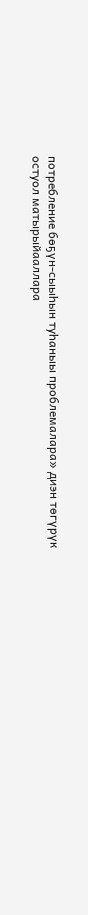потребление бөҕүн-сыыһын туһаныы проблемалара» диэн төгүрүк остуол матырыйааллара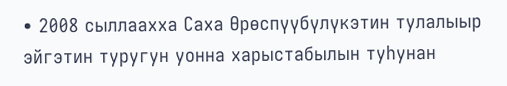• 2008 сыллаахха Саха Өрөспүүбүлүкэтин тулалыыр эйгэтин туругун уонна харыстабылын туһунан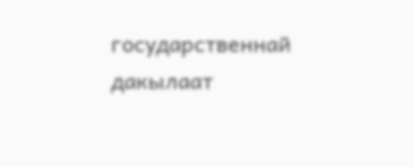государственнай дакылаат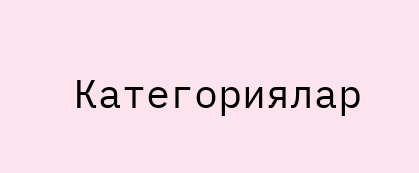Категориялар